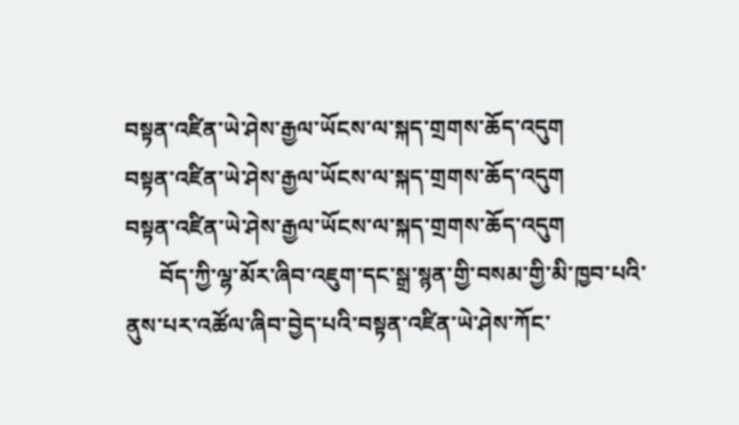བསྟན་འཛིན་ཡེ་ཤེས་རྒྱལ་ཡོངས་ལ་སྐད་གྲགས་ཆོད་འདུག
བསྟན་འཛིན་ཡེ་ཤེས་རྒྱལ་ཡོངས་ལ་སྐད་གྲགས་ཆོད་འདུག
བསྟན་འཛིན་ཡེ་ཤེས་རྒྱལ་ཡོངས་ལ་སྐད་གྲགས་ཆོད་འདུག
      བོད་ཀྱི་ལྷ་མོར་ཞིབ་འཇུག་དང་སྒྲ་སྙན་གྱི་བསམ་གྱི་མི་ཁྱབ་པའི་ནུས་པར་འཚོལ་ཞིབ་བྱེད་པའི་བསྟན་འཛིན་ཡེ་ཤེས་ཀོང་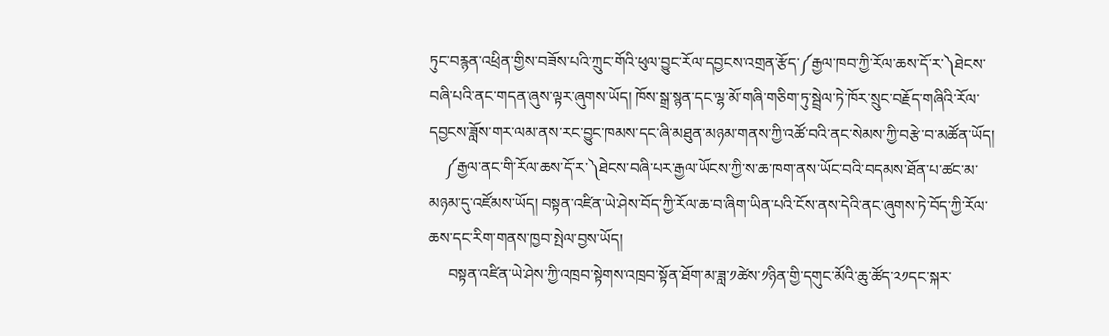ཏུང་བརྙན་འཕྲིན་གྱིས་བཟོས་པའི་ཀྲུང་གོའི་ཕུལ་བྱུང་རོལ་དབྱངས་འགྲན་རྩོད་༼རྒྱལ་ཁབ་ཀྱི་རོལ་ཆས་དོ་ར་༽ཐེངས་བཞི་པའི་ནང་གདན་ཞུས་ལྟར་ཞུགས་ཡོད། ཁོས་སྒྲ་སྙན་དང་ལྷ་མོ་གཞི་གཅིག་ཏུ་སྦྲེལ་ཏེ་ཁོར་སྲུང་བརྗོད་གཞིའི་རོལ་དབྱངས་ཟློས་གར་ལམ་ནས་རང་བྱུང་ཁམས་དང་ཞི་མཐུན་མཉམ་གནས་ཀྱི་འཚོ་བའི་ནང་སེམས་ཀྱི་བརྩེ་བ་མཚོན་ཡོད།
    ༼རྒྱལ་ནང་གི་རོལ་ཆས་དོ་ར་༽ཐེངས་བཞི་པར་རྒྱལ་ཡོངས་ཀྱི་ས་ཆ་ཁག་ནས་ཡོང་བའི་བདམས་ཐོན་པ་ཚང་མ་མཉམ་དུ་འཛོམས་ཡོད། བསྟན་འཛིན་ཡེ་ཤེས་བོད་ཀྱི་རོལ་ཆ་བ་ཞིག་ཡིན་པའི་ངོས་ནས་དེའི་ནང་ཞུགས་ཏེ་བོད་ཀྱི་རོལ་ཆས་དང་རིག་གནས་ཁྱབ་སྤེལ་བྱས་ཡོད།
     བསྟན་འཛིན་ཡེ་ཤེས་ཀྱི་འཁྲབ་སྟེགས་འཁྲབ་སྟོན་ཐོག་མ་ཟླ་༡ཚེས་༡ཉིན་གྱི་དགུང་མོའི་ཆུ་ཚོད་༢༡དང་སྐར་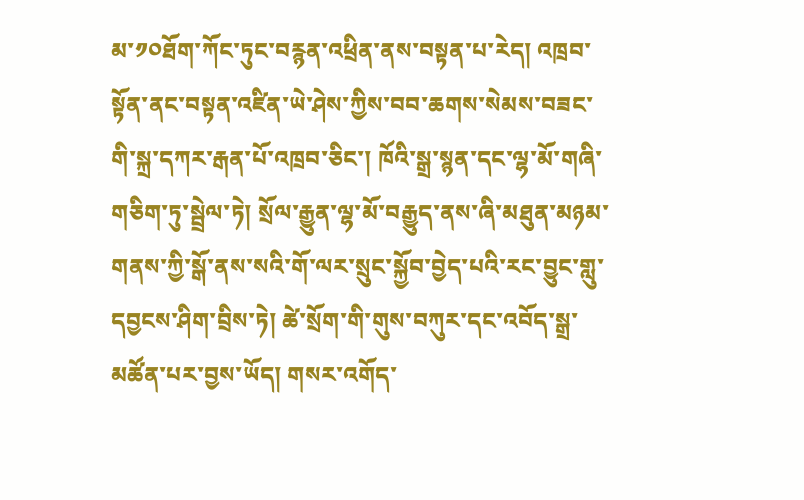མ་༡༠ཐོག་ཀོང་ཏུང་བརྙན་འཕྲིན་ནས་བསྟན་པ་རེད། འཁྲབ་སྟོན་ནང་བསྟན་འཛིན་ཡེ་ཤེས་ཀྱིས་བབ་ཆགས་སེམས་བཟང་གི་སྐྲ་དཀར་རྒན་པོ་འཁྲབ་ཅིང་། ཁོའི་སྒྲ་སྙན་དང་ལྷ་མོ་གཞི་གཅིག་ཏུ་སྦྲེལ་ཏེ། སྲོལ་རྒྱུན་ལྷ་མོ་བརྒྱུད་ནས་ཞི་མཐུན་མཉམ་གནས་ཀྱི་སྒོ་ནས་སའི་གོ་ལར་སྲུང་སྐྱོབ་བྱེད་པའི་རང་བྱུང་གླུ་དབྱངས་ཤིག་བྲིས་ཏེ། ཚེ་སྲོག་གི་གུས་བཀུར་དང་འབོད་སྒྲ་མཚོན་པར་བྱས་ཡོད། གསར་འགོད་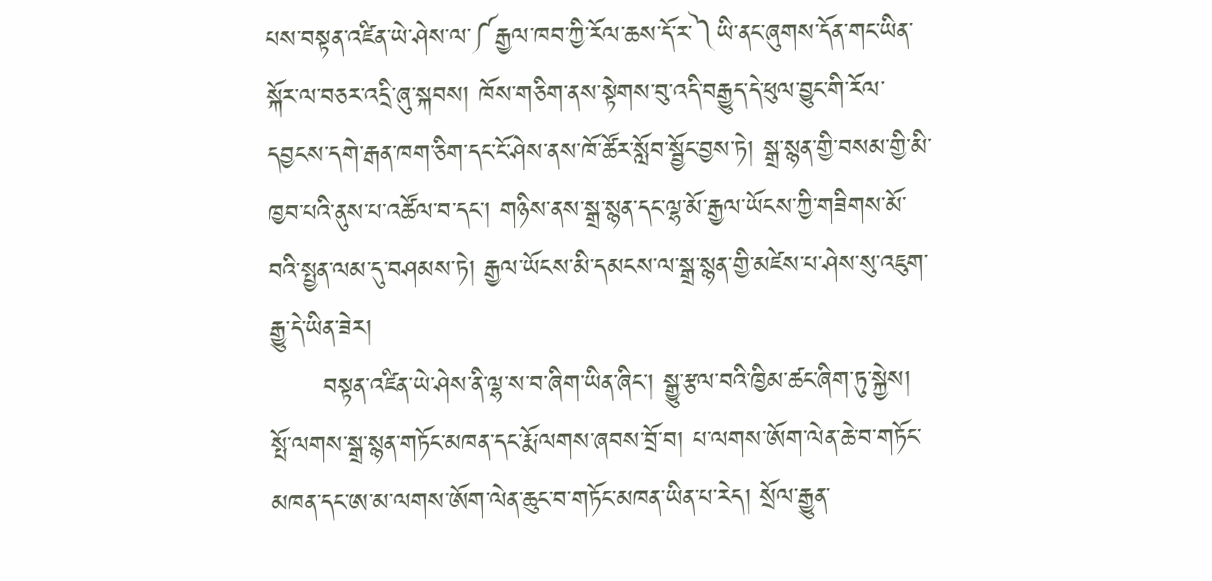པས་བསྟན་འཛིན་ཡེ་ཤེས་ལ་༼རྒྱལ་ཁབ་ཀྱི་རོལ་ཆས་དོ་ར་༽ཡི་ནང་ཞུགས་དོན་གང་ཡིན་སྐོར་ལ་བཅར་འདྲི་ཞུ་སྐབས། ཁོས་གཅིག་ནས་སྟེགས་བུ་འདི་བརྒྱུད་དེ་ཕུལ་བྱུང་གི་རོལ་དབྱངས་དགེ་རྒན་ཁག་ཅིག་དང་ངོ་ཤེས་ནས་ཁོ་ཚོར་སློབ་སྦྱོང་བྱས་ཏེ། སྒྲ་སྙན་གྱི་བསམ་གྱི་མི་ཁྱབ་པའི་ནུས་པ་འཚོལ་བ་དང་། གཉིས་ནས་སྒྲ་སྙན་དང་ལྷ་མོ་རྒྱལ་ཡོངས་ཀྱི་གཟིགས་མོ་བའི་སྤྱན་ལམ་དུ་བཤམས་ཏེ། རྒྱལ་ཡོངས་མི་དམངས་ལ་སྒྲ་སྙན་གྱི་མཛེས་པ་ཤེས་སུ་འཇུག་རྒྱུ་དེ་ཡིན་ཟེར།
      བསྟན་འཛིན་ཡེ་ཤེས་ནི་ལྷ་ས་བ་ཞིག་ཡིན་ཞིང་། སྒྱུ་རྩལ་བའི་ཁྱིམ་ཚང་ཞིག་ཏུ་སྐྱེས། སྤོ་ལགས་སྒྲ་སྙན་གཏོང་མཁན་དང་རྨོ་ལགས་ཞབས་བྲོ་བ། པ་ལགས་ཨོག་ལེན་ཆེ་བ་གཏོང་མཁན་དང་ཨ་མ་ལགས་ཨོག་ལེན་ཆུང་བ་གཏོང་མཁན་ཡིན་པ་རེད། སྲོལ་རྒྱུན་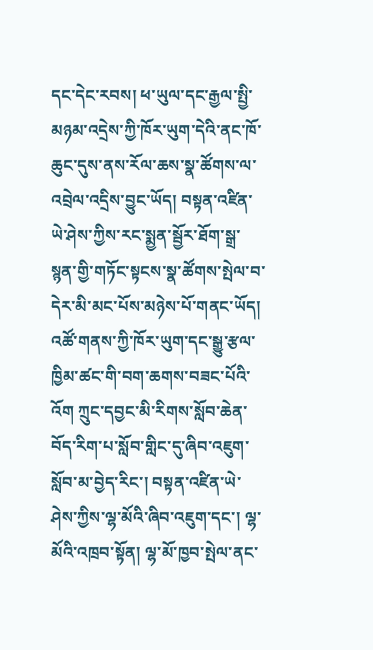དང་དེང་རབས། ཕ་ཡུལ་དང་རྒྱལ་སྤྱི་མཉམ་འདྲེས་ཀྱི་ཁོར་ཡུག་དེའི་ནང་ཁོ་ཆུང་དུས་ནས་རོལ་ཆས་སྣ་ཚོགས་ལ་འབྲེལ་འདྲིས་བྱུང་ཡོད། བསྟན་འཛིན་ཡེ་ཤེས་ཀྱིས་རང་སྨྱན་སྦྱོར་ཐོག་སྒྲ་སྙན་གྱི་གཏོང་སྟངས་སྣ་ཚོགས་སྤེལ་བ་དེར་མི་མང་པོས་མཉེས་པོ་གནང་ཡོད། འཚོ་གནས་ཀྱི་ཁོར་ཡུག་དང་སྒྱུ་རྩལ་ཁྱིམ་ཚང་གི་བག་ཆགས་བཟང་པོའི་འོག ཀྲུང་དབྱང་མི་རིགས་སློབ་ཆེན་བོད་རིག་པ་སློབ་གླིང་དུ་ཞིབ་འཇུག་སློབ་མ་བྱེད་རིང་། བསྟན་འཛིན་ཡེ་ཤེས་ཀྱིས་ལྷ་མོའི་ཞིབ་འཇུག་དང་། ལྷ་མོའི་འཁྲབ་སྟོན། ལྷ་མོ་ཁྱབ་སྤེལ་ནང་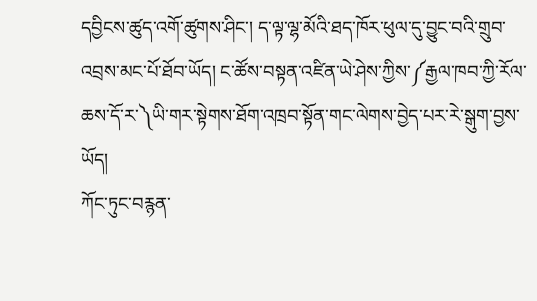དབྱིངས་ཚུད་འགོ་ཚུགས་ཤིང་། ད་ལྟ་ལྷ་མོའི་ཐད་ཁོར་ཕུལ་དུ་བྱུང་བའི་གྲུབ་འབྲས་མང་པོ་ཐོབ་ཡོད། ང་ཚོས་བསྟན་འཛིན་ཡེ་ཤེས་ཀྱིས་༼རྒྱལ་ཁབ་ཀྱི་རོལ་ཆས་དོ་ར་༽ཡི་གར་སྟེགས་ཐོག་འཁྲབ་སྟོན་གང་ལེགས་བྱེད་པར་རེ་སྒུག་བྱས་ཡོད།
ཀོང་ཏུང་བརྙན་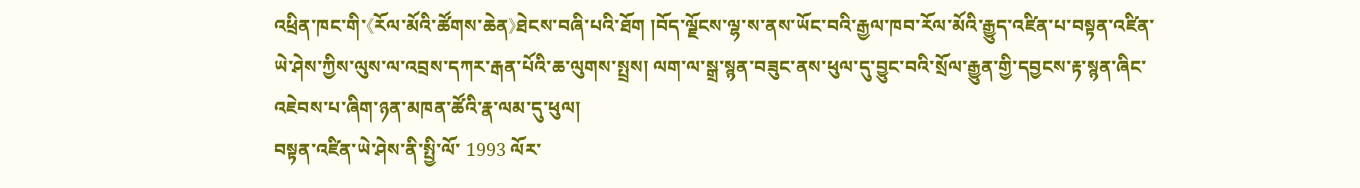འཕྲིན་ཁང་གི་《རོལ་མོའི་ཚོགས་ཆེན》ཐེངས་བཞི་པའི་ཐོག །བོད་ལྗོངས་ལྷ་ས་ནས་ཡོང་བའི་རྒྱལ་ཁབ་རོལ་མོའི་རྒྱུད་འཛིན་པ་བསྟན་འཛིན་ཡེ་ཤེས་ཀྱིས་ལུས་ལ་འབྲས་དཀར་རྒན་པོའི་ཆ་ལུགས་སྤྲས། ལག་ལ་སྒྲ་སྙན་བཟུང་ནས་ཕུལ་དུ་བྱུང་བའི་སྲོལ་རྒྱུན་གྱི་དབྱངས་རྟ་སྙན་ཞིང་འཇེབས་པ་ཞིག་ཉན་མཁན་ཚོའི་རྣ་ལམ་དུ་ཕུལ།
བསྟན་འཛིན་ཡེ་ཤེས་ནི་སྤྱི་ལོ་ 1993 ལོར་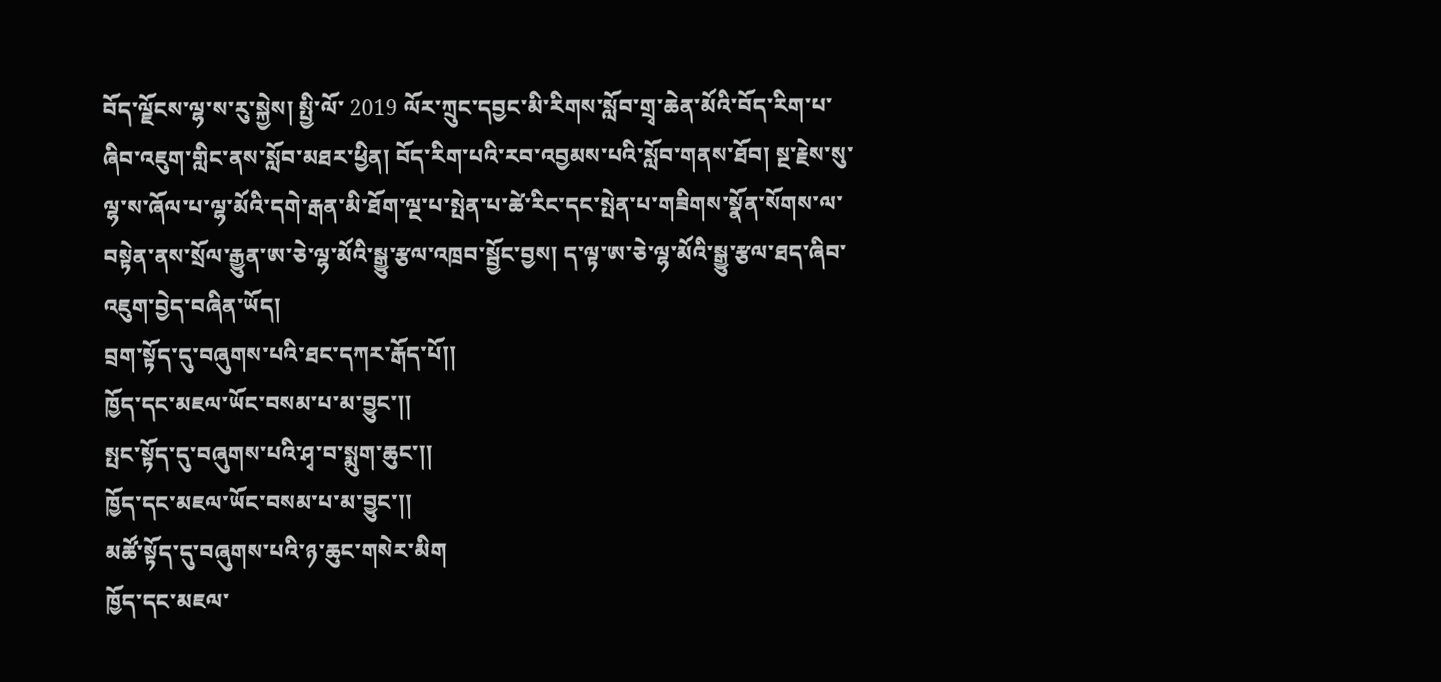བོད་ལྗོངས་ལྷ་ས་རུ་སྐྱེས། སྤྱི་ལོ་ 2019 ལོར་ཀྲུང་དབྱང་མི་རིགས་སློབ་གྲྭ་ཆེན་མོའི་བོད་རིག་པ་ཞིབ་འཇུག་གླིང་ནས་སློབ་མཐར་ཕྱིན། བོད་རིག་པའི་རབ་འབྱམས་པའི་སློབ་གནས་ཐོབ། སྔ་རྗེས་སུ་ལྷ་ས་ཞོལ་པ་ལྷ་མོའི་དགེ་རྒན་མི་ཐོག་ལྔ་པ་སྤེན་པ་ཚེ་རིང་དང་སྤེན་པ་གཟིགས་སྣོན་སོགས་ལ་བསྟེན་ནས་སྲོལ་རྒྱུན་ཨ་ཅེ་ལྷ་མོའི་སྒྱུ་རྩལ་འཁྲབ་སྦྱོང་བྱས། ད་ལྟ་ཨ་ཅེ་ལྷ་མོའི་སྒྱུ་རྩལ་ཐད་ཞིབ་འཇུག་བྱེད་བཞིན་ཡོད།
བྲག་སྟོད་དུ་བཞུགས་པའི་ཐང་དཀར་རྒོད་པོ།།
ཁྱོད་དང་མཇལ་ཡོང་བསམ་པ་མ་བྱུང་།།
སྤང་སྟོད་དུ་བཞུགས་པའི་ཤྭ་བ་སྨུག་ཆུང་།།
ཁྱོད་དང་མཇལ་ཡོང་བསམ་པ་མ་བྱུང་།།
མཚོ་སྟོད་དུ་བཞུགས་པའི་ཉ་ཆུང་གསེར་མིག
ཁྱོད་དང་མཇལ་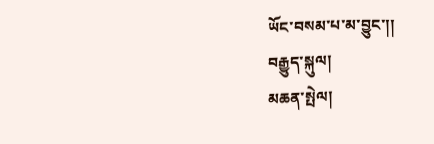ཡོང་བསམ་པ་མ་བྱུང་།།
བརྒྱུད་སྐུལ།
མཆན་སྤེལ།